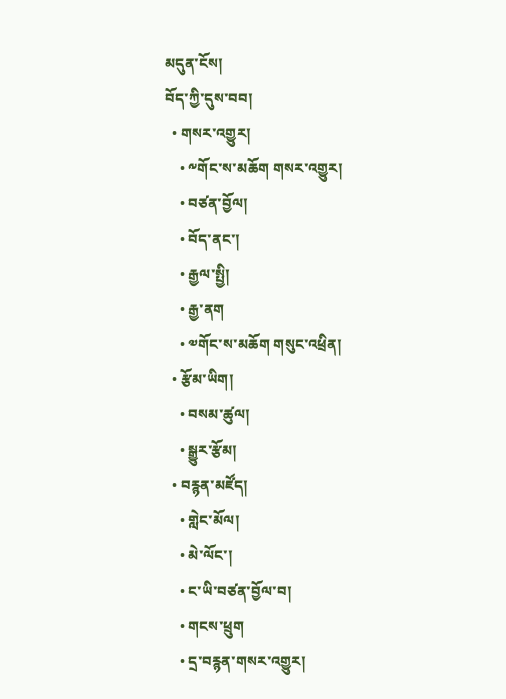མདུན་ངོས།
བོད་ཀྱི་དུས་བབ།
  • གསར་འགྱུར།
    • ༸གོང་ས་མཆོག གསར་འགྱུར།
    • བཙན་བྱོལ།
    • བོད་ནང་།
    • རྒྱལ་སྤྱི།
    • རྒྱ་ནག
    • ༧གོང་ས་མཆོག གསུང་འཕྲིན།
  • རྩོམ་ཡིག།
    • བསམ་ཚུལ།
    • སྒྱུར་རྩོམ།
  • བརྙན་མཛོད།
    • གླེང་མོལ།
    • མེ་ལོང་།
    • ང་ཡི་བཙན་བྱོལ་བ།
    • གངས་ཕྲུག
    • དྲ་བརྙན་གསར་འགྱུར།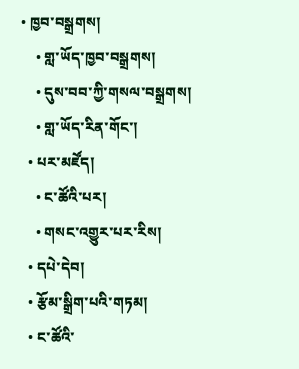• ཁྱབ་བསྒྲགས།
    • གླ་ཡོད་ཁྱབ་བསྒྲགས།
    • དུས་བབ་ཀྱི་གསལ་བསྒྲགས།
    • གླ་ཡོད་རིན་གོང་།
  • པར་མཛོད།
    • ང་ཚོའི་པར།
    • གསང་འགྱུར་པར་རིས།
  • དཔེ་དེབ།
  • རྩོམ་སྒྲིག་པའི་གཏམ།
  • ང་ཚོའི་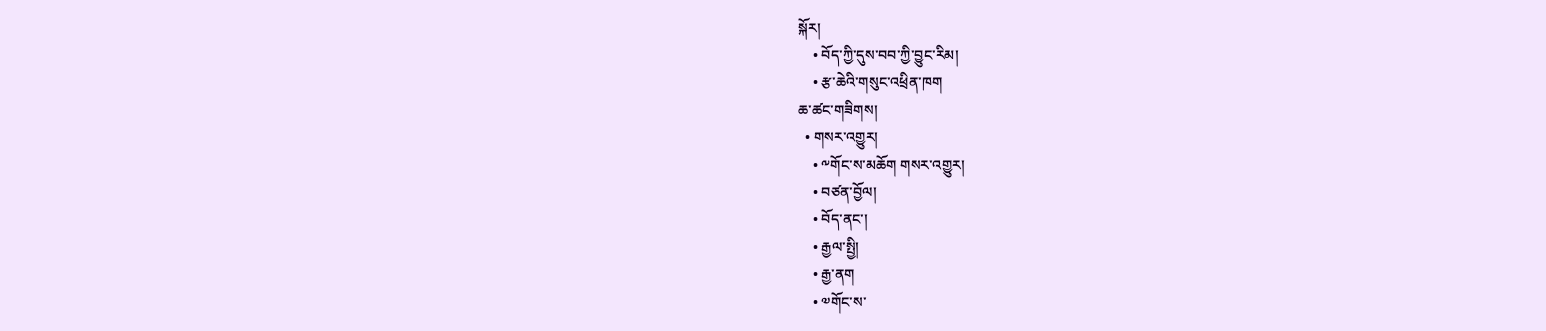སྐོར།
    • བོད་ཀྱི་དུས་བབ་ཀྱི་བྱུང་རིམ།
    • རྩ་ཆེའི་གསུང་འཕྲིན་ཁག
ཆ་ཚང་གཟིགས།
  • གསར་འགྱུར།
    • ༸གོང་ས་མཆོག གསར་འགྱུར།
    • བཙན་བྱོལ།
    • བོད་ནང་།
    • རྒྱལ་སྤྱི།
    • རྒྱ་ནག
    • ༧གོང་ས་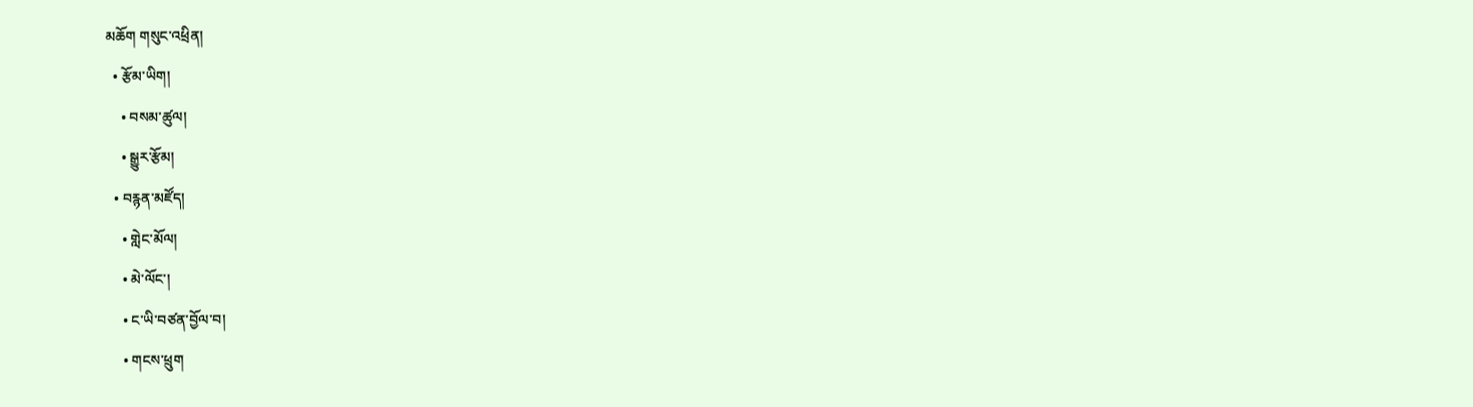མཆོག གསུང་འཕྲིན།
  • རྩོམ་ཡིག།
    • བསམ་ཚུལ།
    • སྒྱུར་རྩོམ།
  • བརྙན་མཛོད།
    • གླེང་མོལ།
    • མེ་ལོང་།
    • ང་ཡི་བཙན་བྱོལ་བ།
    • གངས་ཕྲུག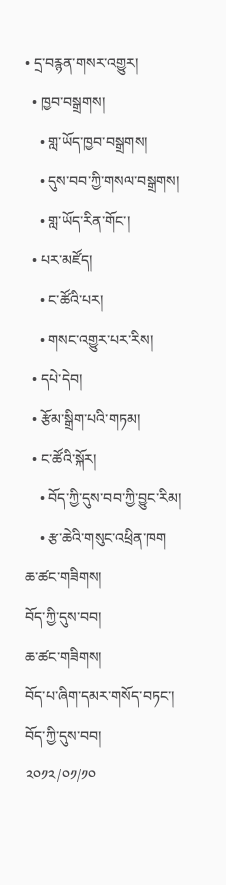• དྲ་བརྙན་གསར་འགྱུར།
  • ཁྱབ་བསྒྲགས།
    • གླ་ཡོད་ཁྱབ་བསྒྲགས།
    • དུས་བབ་ཀྱི་གསལ་བསྒྲགས།
    • གླ་ཡོད་རིན་གོང་།
  • པར་མཛོད།
    • ང་ཚོའི་པར།
    • གསང་འགྱུར་པར་རིས།
  • དཔེ་དེབ།
  • རྩོམ་སྒྲིག་པའི་གཏམ།
  • ང་ཚོའི་སྐོར།
    • བོད་ཀྱི་དུས་བབ་ཀྱི་བྱུང་རིམ།
    • རྩ་ཆེའི་གསུང་འཕྲིན་ཁག
ཆ་ཚང་གཟིགས།
བོད་ཀྱི་དུས་བབ།
ཆ་ཚང་གཟིགས།
བོད་པ་ཞིག་དམར་གསོད་བཏང་།
བོད་ཀྱི་དུས་བབ།
༢༠༡༢/༠༡/༡༠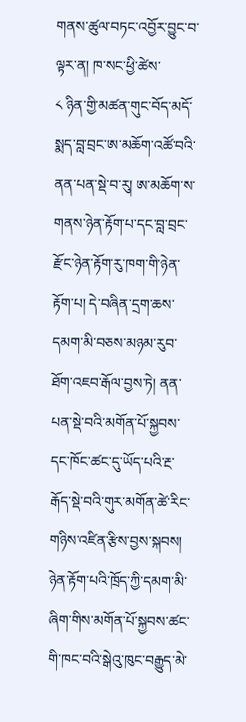གནས་ཚུལ་བཏང་འབྱོར་བྱུང་བ་ལྟར་ན། ཁ་སང་ཕྱི་ཚེས་
༨ ཉིན་གྱི་མཚན་གུང་བོད་མདོ་སྨད་བླ་བྲང་ཨ་མཆོག་འཚོ་བའི་ནན་པན་སྡེ་བ་རུ། ཨ་མཆོག་ས་གནས་ཉེན་རྟོག་པ་དང་བླ་བྲང་རྫོང་ཉེན་རྟོག་རུ་ཁག་གི་ཉེན་རྟོག་པ། དེ་བཞིན་དྲག་ཆས་དམག་མི་བཅས་མཉམ་རུབ་ཐོག་འཇབ་རྒོལ་བྱས་ཏེ། ནན་པན་སྡེ་བའི་མགོན་པོ་སྐྱབས་དང་ཁོང་ཚང་དུ་ཡོད་པའི་རྔ་རྒོད་སྡེ་བའི་གུར་མགོན་ཚེ་རིང་གཉིས་འཛིན་རྩིས་བྱས་སྐབས། ཉེན་རྟོག་པའི་ཁྲོད་ཀྱི་དམག་མི་ཞིག་གིས་མགོན་པོ་སྐྱབས་ཚང་གི་ཁང་བའི་སྒེའུ་ཁུང་བརྒྱུད་མེ་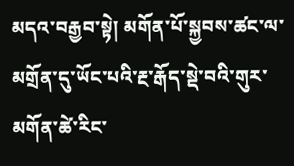མདའ་བརྒྱབ་སྟེ། མགོན་པོ་སྐྱབས་ཚང་ལ་མགྲོན་དུ་ཡོང་པའི་རྔ་རྒོད་སྡེ་བའི་གུར་མགོན་ཚེ་རིང་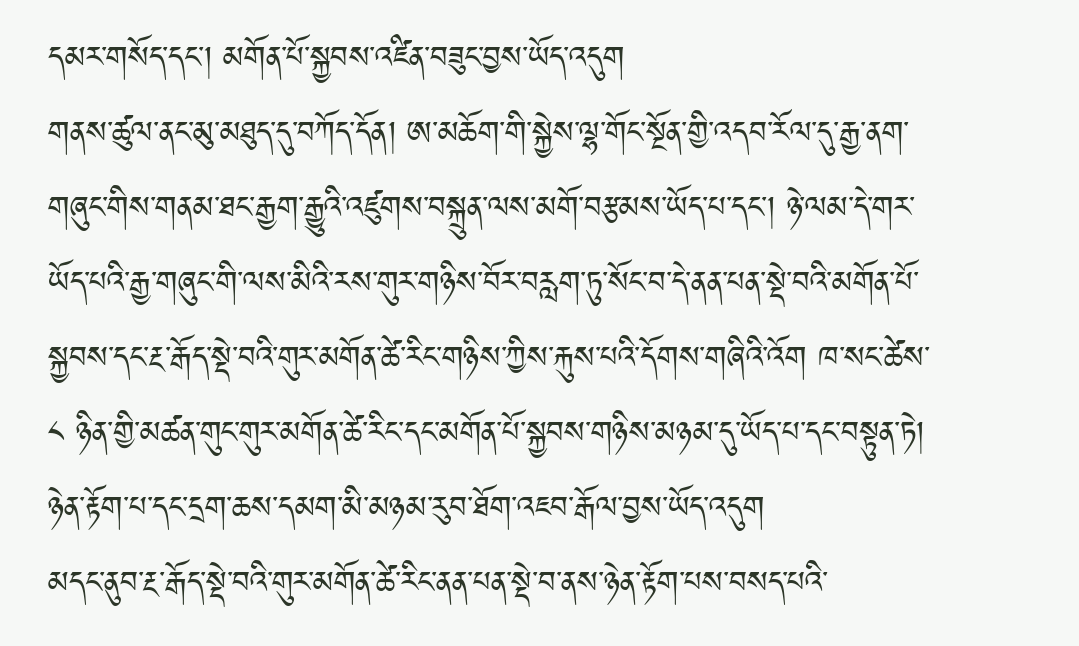དམར་གསོད་དང་། མགོན་པོ་སྐྱབས་འཛིན་བཟུང་བྱས་ཡོད་འདུག
གནས་ཚུལ་ནང་མུ་མཐུད་དུ་བཀོད་དོན། ཨ་མཆོག་གི་སྐྱེས་ལྷ་གོང་སྔོན་གྱི་འདབ་རོལ་དུ་རྒྱ་ནག་གཞུང་གིས་གནམ་ཐང་རྒྱག་རྒྱུའི་འཛུགས་བསྐྲུན་ལས་མགོ་བརྩམས་ཡོད་པ་དང་། ཉེ་ལམ་དེ་གར་ཡོད་པའི་རྒྱ་གཞུང་གི་ལས་མིའི་རས་གུར་གཉིས་བོར་བརླག་ཏུ་སོང་བ་དེ་ནན་པན་སྡེ་བའི་མགོན་པོ་སྐྱབས་དང་རྔ་རྒོད་སྡེ་བའི་གུར་མགོན་ཚེ་རིང་གཉིས་ཀྱིས་རྐུས་པའི་དོགས་གཞིའི་འོག ཁ་སང་ཚེས་ ༨ ཉིན་གྱི་མཚན་གུང་གུར་མགོན་ཚེ་རིང་དང་མགོན་པོ་སྐྱབས་གཉིས་མཉམ་དུ་ཡོད་པ་དང་བསྟུན་ཏེ། ཉེན་རྟོག་པ་དང་དྲག་ཆས་དམག་མི་མཉམ་རུབ་ཐོག་འཇབ་རྒོལ་བྱས་ཡོད་འདུག
མདང་ནུབ་རྔ་རྒོད་སྡེ་བའི་གུར་མགོན་ཚེ་རིང་ནན་པན་སྡེ་བ་ནས་ཉེན་རྟོག་པས་བསད་པའི་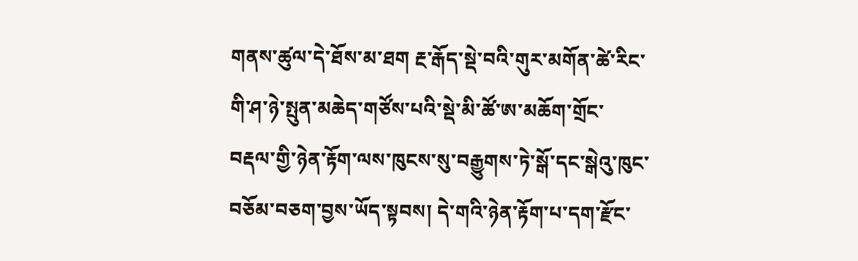གནས་ཚུལ་དེ་ཐོས་མ་ཐག རྔ་རྒོད་སྡེ་བའི་གུར་མགོན་ཚེ་རིང་གི་ཤ་ཉེ་སྤུན་མཆེད་གཙོས་པའི་སྡེ་མི་ཚོ་ཨ་མཆོག་གྲོང་བརྡལ་གྱི་ཉེན་རྟོག་ལས་ཁུངས་སུ་བརྒྱུགས་ཏེ་སྒོ་དང་སྒེའུ་ཁུང་བཅོམ་བཅག་བྱས་ཡོད་སྟབས། དེ་གའི་ཉེན་རྟོག་པ་དག་རྫོང་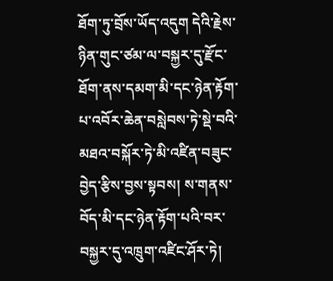ཐོག་ཏུ་བྲོས་ཡོད་འདུག དེའི་རྗེས་ཉིན་གུང་ཙམ་ལ་བསྐྱར་དུ་རྫོང་ཐོག་ནས་དམག་མི་དང་ཉེན་རྟོག་པ་འབོར་ཆེན་བསླེབས་ཏེ་སྡེ་བའི་མཐའ་བསྐོར་ཏེ་མི་འཛིན་བཟུང་བྱེད་རྩིས་བྱས་སྟབས། ས་གནས་བོད་མི་དང་ཉེན་རྟོག་པའི་བར་བསྐྱར་དུ་འཁྲུག་འཛིང་ཤོར་ཏེ།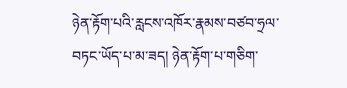ཉེན་རྟོག་པའི་རླངས་འཁོར་རྣམས་བཙབ་ཧྲལ་བཏང་ཡོད་པ་མ་ཟད། ཉེན་རྟོག་པ་གཅིག་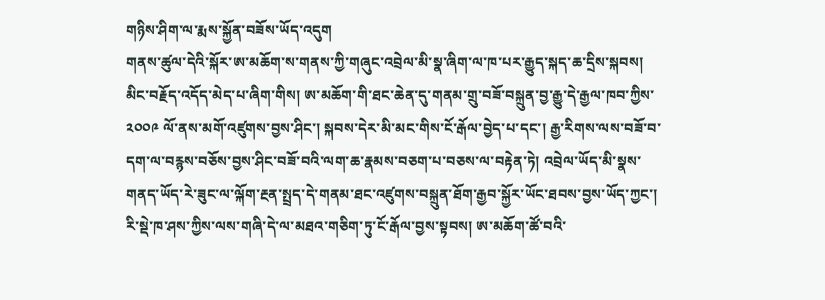གཉིས་ཤིག་ལ་རྨས་སྐྱོན་བཟོས་ཡོད་འདུག
གནས་ཚུལ་དེའི་སྐོར་ཨ་མཆོག་ས་གནས་ཀྱི་གཞུང་འབྲེལ་མི་སྣ་ཞིག་ལ་ཁ་པར་རྒྱུད་སྐད་ཆ་དྲིས་སྐབས། མིང་བརྗོད་འདོད་མེད་པ་ཞིག་གིས། ཨ་མཆོག་གི་ཐང་ཆེན་དུ་གནམ་གྲུ་བཟོ་བསྐྲུན་བྱ་རྒྱུ་དེ་རྒྱལ་ཁབ་ཀྱིས་ ༢༠༠༩ ལོ་ནས་མགོ་འཛུགས་བྱས་ཤིང་། སྐབས་དེར་མི་མང་གིས་ངོ་རྒོལ་བྱེད་པ་དང་། རྒྱ་རིགས་ལས་བཟོ་བ་དག་ལ་བརྙས་བཅོས་བྱས་ཤིང་བཟོ་བའི་ལག་ཆ་རྣམས་བཅག་པ་བཅས་ལ་བརྟེན་ཏེ། འབྲེལ་ཡོད་མི་སྣས་གནད་ཡོད་རེ་ཟུང་ལ་ལྐོག་རྔན་སྤྲད་དེ་གནམ་ཐང་འཛུགས་བསྐྲུན་ཐོག་རྒྱབ་སྐྱོར་ཡོང་ཐབས་བྱས་ཡོད་ཀྱང་། རི་སྡེ་ཁ་ཤས་ཀྱིས་ལས་གཞི་དེ་ལ་མཐའ་གཅིག་ཏུ་ངོ་རྒོལ་བྱས་སྟབས། ཨ་མཆོག་ཚོ་བའི་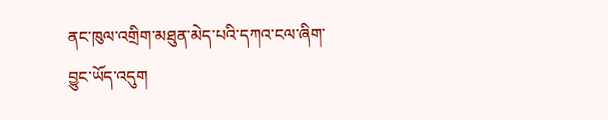ནང་ཁུལ་འགྲིག་མཐུན་མེད་པའི་དཀའ་ངལ་ཞིག་བྱུང་ཡོད་འདུག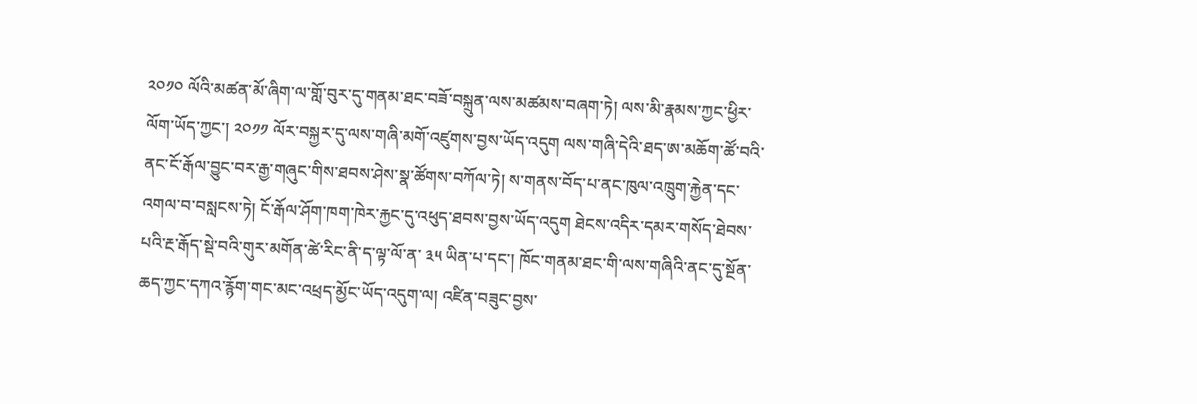༢༠༡༠ ལོའི་མཚན་མོ་ཞིག་ལ་གློ་བུར་དུ་གནམ་ཐང་བཟོ་བསྐྲུན་ལས་མཚམས་བཞག་ཏེ། ལས་མི་རྣམས་ཀྱང་ཕྱིར་ལོག་ཡོད་ཀྱང་། ༢༠༡༡ ལོར་བསྐྱར་དུ་ལས་གཞི་མགོ་འཛུགས་བྱས་ཡོད་འདུག ལས་གཞི་དེའི་ཐད་ཨ་མཆོག་ཚོ་བའི་ནང་ངོ་རྒོལ་བྱུང་བར་རྒྱ་གཞུང་གིས་ཐབས་ཤེས་སྣ་ཚོགས་བཀོལ་ཏེ། ས་གནས་བོད་པ་ནང་ཁུལ་འཁྲུག་རྐྱེན་དང་འགལ་བ་བསླངས་ཏེ། ངོ་རྒོལ་ཤོག་ཁག་ཁེར་རྐྱང་དུ་འཕུད་ཐབས་བྱས་ཡོད་འདུག ཐེངས་འདིར་དམར་གསོད་ཐེབས་པའི་རྔ་རྒོད་སྡེ་བའི་གུར་མགོན་ཚེ་རིང་ནི་ད་ལྟ་ལོ་ན་ ༣༥ ཡིན་པ་དང་། ཁོང་གནམ་ཐང་གི་ལས་གཞིའི་ནང་དུ་སྔོན་ཆད་ཀྱང་དཀའ་རྙོག་གང་མང་འཕྲད་མྱོང་ཡོད་འདུག་ལ། འཛིན་བཟུང་བྱས་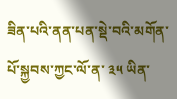ཟིན་པའི་ནན་པན་སྡེ་བའི་མགོན་པོ་སྐྱབས་ཀྱང་ལོ་ན་ ༣༥ ཡིན་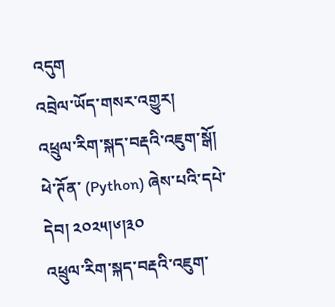འདུག
འབྲེལ་ཡོད་གསར་འགྱུར།
འཕྲུལ་རིག་སྐད་བརྡའི་འཇུག་སྒོ། ཕེ་ཊོན་ (Python) ཞེས་པའི་དཔེ་དེབ། ༢༠༢༥།༦།༣༠
འཕྲུལ་རིག་སྐད་བརྡའི་འཇུག་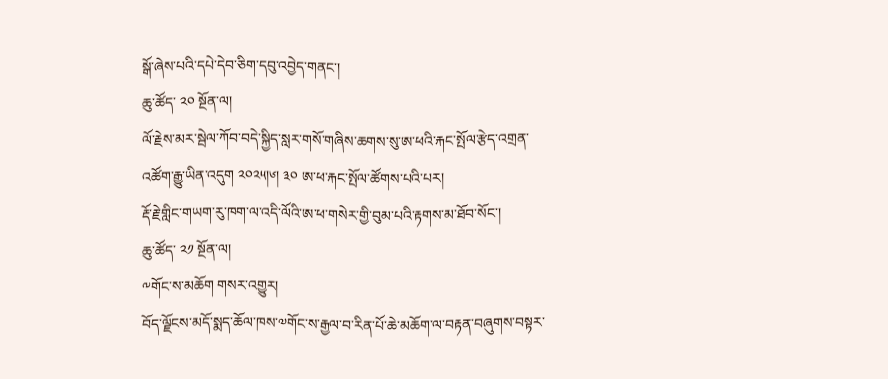སྒོ་ཞེས་པའི་དཔེ་དེབ་ཅིག་དབུ་འབྱེད་གནང་།
ཆུ་ཚོད་ ༢༠ སྔོན་ལ།
ལོ་རྗེས་མར་སྦེལ་ཀོབ་བདེ་སྐྱིད་སླར་གསོ་གཞིས་ཆགས་སུ་ཨ་ཕའི་རྐང་སྤོལ་རྩེད་འགྲན་འཚོག་རྒྱུ་ཡིན་འདུག ༢༠༢༥།༦། ༣༠ ཨ་ཕ་རྐང་སྤོལ་ཚོགས་པའི་པར།
རྡོ་རྗེ་གླིང་གཡག་རུ་ཁག་ལ་འདི་ལོའི་ཨ་ཕ་གསེར་གྱི་བུམ་པའི་རྟགས་མ་ཐོབ་སོང་།
ཆུ་ཚོད་ ༢༡ སྔོན་ལ།
༸གོང་ས་མཆོག གསར་འགྱུར།
བོད་ལྗོངས་མདོ་སྨད་ཆོལ་ཁས་༧གོང་ས་རྒྱལ་བ་རིན་པོ་ཆེ་མཆོག་ལ་བརྟན་བཞུགས་བསྟར་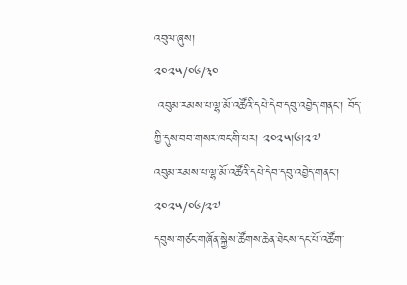འབུལ་ཞུས།
༢༠༢༥/༠༦/༣༠
 འབུམ་རམས་པ་ལྷ་མོ་འཚོའི་དཔེ་དེབ་དབུ་འབྱེད་གནང་། བོད་ཀྱི་དུས་བབ་གསར་ཁང་གི་པར། ༢༠༢༥།༦།༢༧
འབུམ་རམས་པ་ལྷ་མོ་འཚོའི་དཔེ་དེབ་དབུ་འབྱེད་གནང་།
༢༠༢༥/༠༦/༢༧
དབུས་གཙང་གཞོན་སྐྱེས་ཚོགས་ཆེན་ཐེངས་དང་པོ་འཚོག་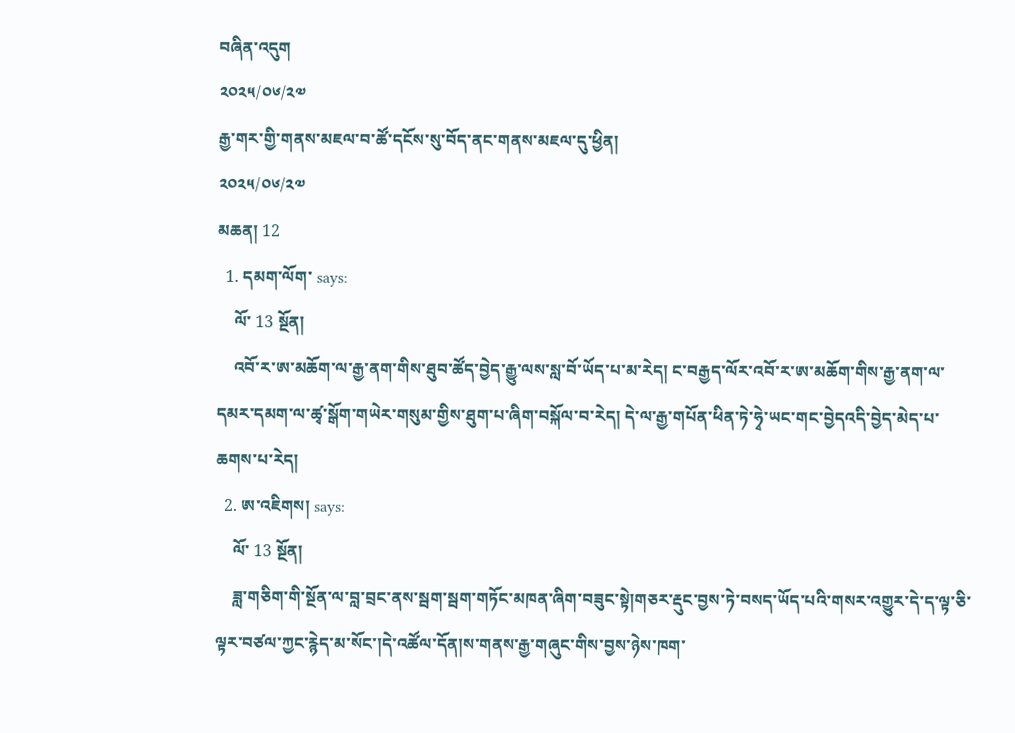བཞིན་འདུག
༢༠༢༥/༠༦/༢༧
རྒྱ་གར་གྱི་གནས་མཇལ་བ་ཚོ་དངོས་སུ་བོད་ནང་གནས་མཇལ་དུ་ཕྱིན།
༢༠༢༥/༠༦/༢༧
མཆན། 12
  1. དམག་ལོག་ says:
    ལོ་ 13 སྔོན།
    འབོ་ར་ཨ་མཆོག་ལ་རྒྱ་ནག་གིས་ཐུབ་ཚོད་བྱེད་རྒྱུ་ལས་སླ་བོ་ཡོད་པ་མ་རེད། ང་བརྒྱད་ལོར་འབོ་ར་ཨ་མཆོག་གིས་རྒྱ་ནག་ལ་དམར་དམག་ལ་ཚྭ་སྒོག་གཡེར་གསུམ་གྱིས་ཐུག་པ་ཞིག་བསྐོལ་བ་རེད། དེ་ལ་རྒྱ་གཔོན་ཕིན་ཏེ་ཧྭེ་ཡང་གང་བྱེདའདི་བྱེད་མེད་པ་ཆགས་པ་རེད།
  2. ཨ་འཇིགས། says:
    ལོ་ 13 སྔོན།
    ཟླ་གཅིག་གི་སྔོན་ལ་བླ་བྲང་ནས་སྦག་སྦག་གཏོང་མཁན་ཞིག་བཟུང་སྟེ།གཅར་རྡུང་བྱས་ཏེ་བསད་ཡོད་པའི་གསར་འགྱུར་དེ་ད་ལྟ་ཅི་ལྟར་བཙལ་ཀྱང་རྙེད་མ་སོང་།དེ་འཚོལ་དོན།ས་གནས་རྒྱ་གཞུང་གིས་བྱས་ཉེས་ཁག་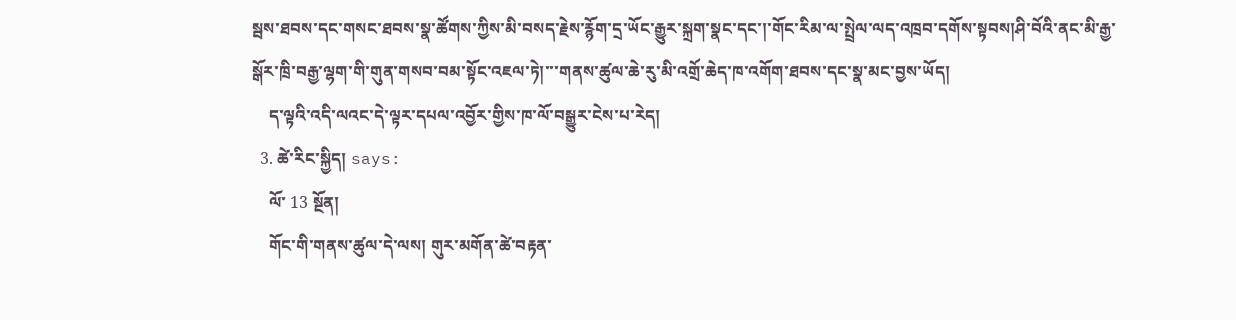སྦས་ཐབས་དང་གསང་ཐབས་སྣ་ཚོགས་ཀྱིས་མི་བསད་རྗེས་རྙོག་དྲ་ཡོང་རྒྱུར་སྐྲག་སྣང་དང་།་གོང་རིམ་ལ་སྤྲེལ་ལད་འཁྲབ་དགོས་སྟབས།ཤི་བོའི་ནང་མི་རྒྱ་སྒོར་ཁྲི་བརྒྱ་ལྷག་གི་གུན་གསབ་བམ་སྟོང་འཇལ་ཏེ།་་་གནས་ཚུལ་ཆེ་རུ་མི་འགྲོ་ཆེད་ཁ་འགོག་ཐབས་དང་སྣ་མང་བྱས་ཡོད།
    ད་ལྟའི་འདི་ལའང་དེ་ལྟར་དཔལ་འབྱོར་གྱིས་ཁ་ལོ་བསྒྱུར་ངེས་པ་རེད།
  3. ཚེ་རིང་སྐྱིད། says:
    ལོ་ 13 སྔོན།
    གོང་གི་གནས་ཚུལ་དེ་ལས། གུར་མགོན་ཚེ་བརྟན་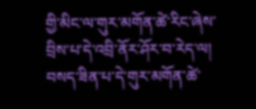གྱི་མིང་ལ་གུར་མགོན་ཚེ་རིང་ཞེས་བྲིས་པ་དེ་འབྲི་ནོར་ཤོར་བ་རེད་ལ། བསད་ཟིན་པ་དེ་གུར་མགོན་ཚེ་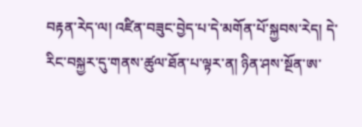བརྟན་རེད་ལ། འཛིན་བཟུང་བྱེད་པ་དེ་མགོན་པོ་སྐྱབས་རེད། དེ་རིང་བསྐྱར་དུ་གནས་ཚུལ་ཐོན་པ་ལྟར་ན། ཉིན་ཤས་སྔོན་ཨ་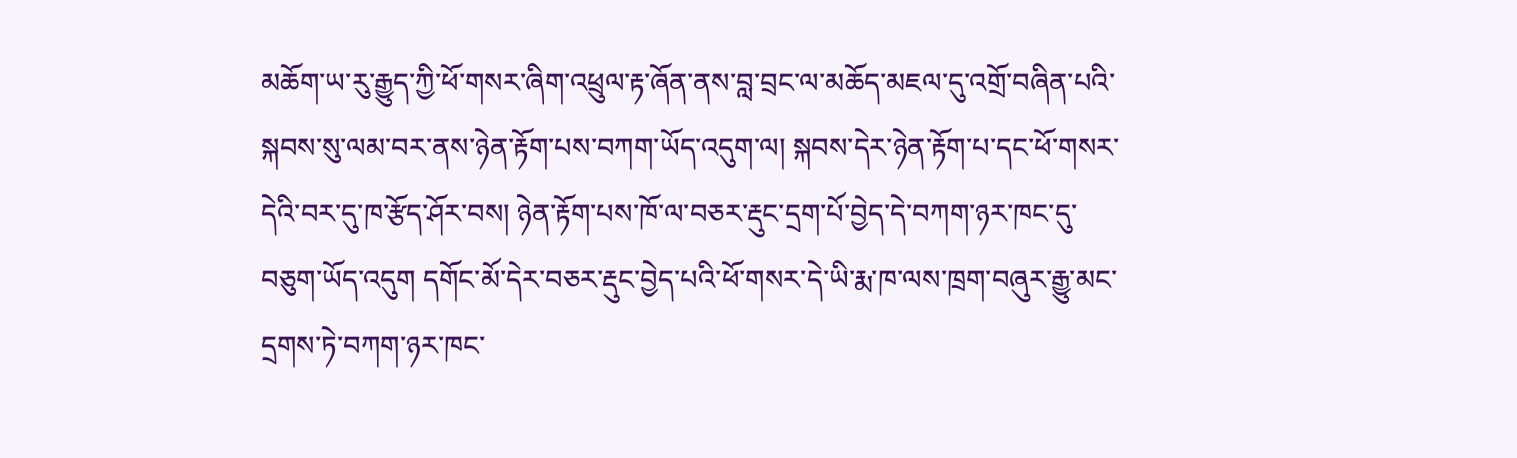མཆོག་ཡ་རུ་རྒྱུད་ཀྱི་ཕོ་གསར་ཞིག་འཕྲུལ་རྟ་ཞོན་ནས་བླ་བྲང་ལ་མཆོད་མཇལ་དུ་འགྲོ་བཞིན་པའི་སྐབས་སུ་ལམ་བར་ནས་ཉེན་རྟོག་པས་བཀག་ཡོད་འདུག་ལ། སྐབས་དེར་ཉེན་རྟོག་པ་དང་ཕོ་གསར་དེའི་བར་དུ་ཁ་རྩོད་ཤོར་བས། ཉེན་རྟོག་པས་ཁོ་ལ་བཅར་རྡུང་དྲག་པོ་བྱེད་དེ་བཀག་ཉར་ཁང་དུ་བཅུག་ཡོད་འདུག དགོང་མོ་དེར་བཅར་རྡུང་བྱེད་པའི་ཕོ་གསར་དེ་ཡི་རྨ་ཁ་ལས་ཁྲག་བཞུར་རྒྱུ་མང་དྲགས་ཏེ་བཀག་ཉར་ཁང་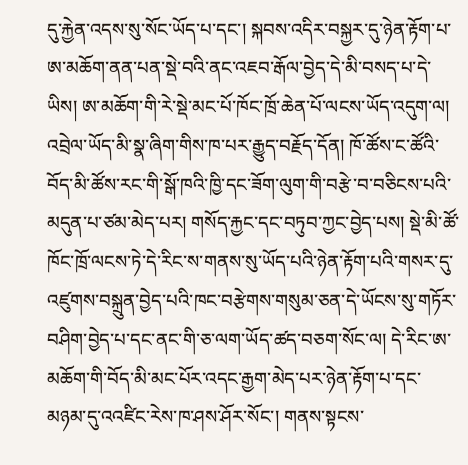དུ་རྐྱེན་འདས་སུ་སོང་ཡོད་པ་དང་། སྐབས་འདིར་བསྐྱར་དུ་ཉེན་རྟོག་པ་ཨ་མཆོག་ནན་པན་སྡེ་བའི་ནང་འཇབ་རྒོལ་བྱེད་དེ་མི་བསད་པ་དེ་ཡིས། ཨ་མཆོག་གི་རེ་སྡེ་མང་པོ་ཁོང་ཁྲོ་ཆེན་པོ་ལངས་ཡོད་འདུག་ལ། འབྲེལ་ཡོད་མི་སྣ་ཞིག་གིས་ཁ་པར་རྒྱུད་བརྗོད་དོན། ཁོ་ཚོས་ང་ཚོའི་བོད་མི་ཚོས་རང་གི་སྒོ་ཁའི་ཁྱི་དང་ཟོག་ལུག་གི་བརྩེ་བ་བཅིངས་པའི་མདུན་པ་ཙམ་མེད་པར། གསོད་རྐྱང་དང་བཏུབ་ཀྱང་བྱེད་པས། སྡེ་མི་ཚོ་ཁོང་ཁྲོ་ལངས་ཏེ་དེ་རིང་ས་གནས་སུ་ཡོད་པའི་ཉེན་རྟོག་པའི་གསར་དུ་འཛུགས་བསྐྲུན་བྱེད་པའི་ཁང་བརྩེགས་གསུམ་ཅན་དེ་ཡོངས་སུ་གཏོར་བཤིག་བྱེད་པ་དང་ནང་གི་ཅ་ལག་ཡོད་ཚད་བཅག་སོང་ལ། དེ་རིང་ཨ་མཆོག་གི་བོད་མི་མང་པོར་འདང་རྒྱག་མེད་པར་ཉེན་རྟོག་པ་དང་མཉམ་དུ་འའཛིང་རེས་ཁ་ཤས་ཤོར་སོང་། གནས་སྟངས་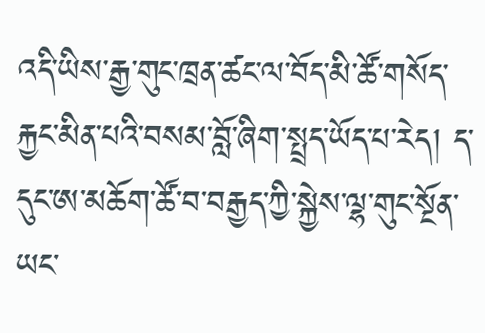འདི་ཡིས་རྒྱ་གུང་ཁྲན་ཚང་ལ་བོད་མི་ཚོ་གསོད་རྐྱང་མིན་པའི་བསམ་བློ་ཞིག་སྤྲད་ཡོད་པ་རེད། ད་དུང་ཨ་མཆོག་ཚོ་བ་བརྒྱད་ཀྱི་སྐྱེས་ལྷ་གུང་སྔོན་ཡང་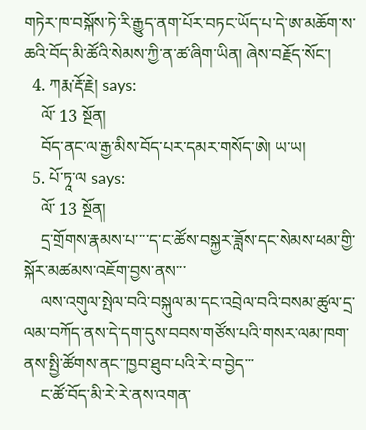གཏེར་ཁ་བསྐོས་ཏེ་རི་རྒྱུད་ནག་པོར་བཏང་ཡོད་པ་དེ་ཨ་མཆོག་ས་ཆའི་བོད་མི་ཚོའི་སེམས་ཀྱི་ན་ཚ་ཞིག་ཡིན། ཞེས་བརྗོད་སོང་།
  4. ཀརྨ་རྡོ་རྗེ། says:
    ལོ་ 13 སྔོན།
    བོད་ནང་ལ་རྒྱ་མིས་བོད་པར་དམར་གསོད་ཨེ། ཡ་ཡ།
  5. པོ་ཏཱ་ལ says:
    ལོ་ 13 སྔོན།
    དྲ་གྲོགས་རྣམས་པ་་་་ད་ང་ཚོས་བསྐྱར་ཟློས་དང་སེམས་ཕམ་གྱི་སྐོར་མཚམས་འཇོག་བྱས་ནས་་་
    ལས་འགུལ་སྤེལ་བའི་བསྐུལ་མ་དང་འབྲེལ་བའི་བསམ་ཚུལ་དྲ་ལམ་བཀོད་ནས་དེ་དག་དུས་བབས་གཙོས་པའི་གསར་ལམ་ཁག་ནས་སྤྱི་ཚོགས་ནང་་ཁྱབ་ཐུབ་པའི་རེ་བ་བྱེད་་་
    ང་ཚོ་བོད་མི་རེ་རེ་ནས་འགན་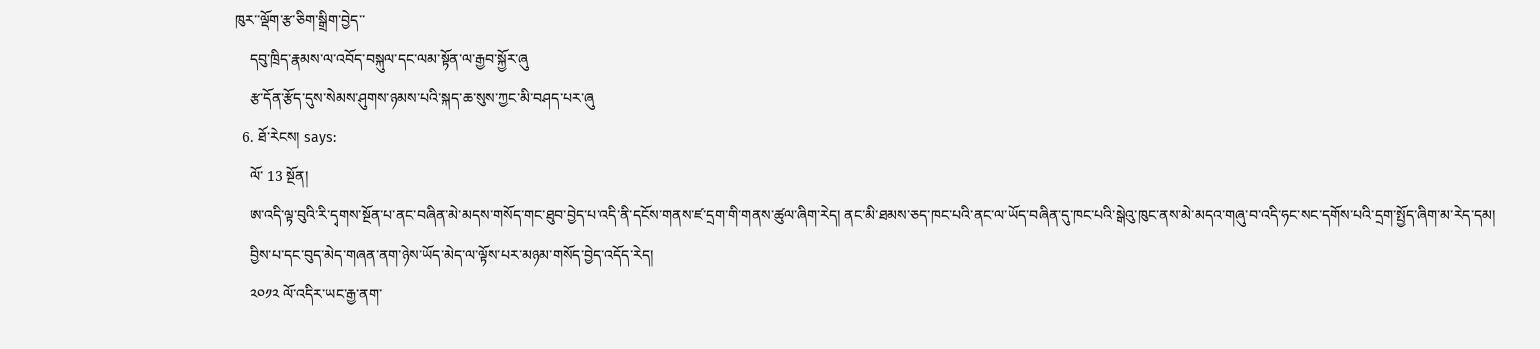ཁུར་་ལྡོག་རྩ་ཅིག་སྒྲིག་བྱེད་་
    དབུ་ཁྲིད་རྣམས་ལ་འབོད་བསྐུལ་དང་ལམ་སྟོན་ལ་རྒྱབ་སྐྱོར་ཞུ
    རྩ་དོན་རྩོད་དུས་སེམས་ཤུགས་ཉམས་པའི་སྐད་ཆ་སུས་ཀྱང་མི་བཤད་པར་ཞུ
  6. ཐོ་རེངས། says:
    ལོ་ 13 སྔོན།
    ཨ་འདི་ལྟ་བུའི་རི་དྭགས་སྔོན་པ་ནང་བཞིན་མེ་མདས་གསོད་གང་ཐུབ་བྱེད་པ་འདི་ནི་དངོས་གནས་ཛ་དྲག་གི་གནས་ཚུལ་ཞིག་རེད། ནང་མི་ཐམས་ཅད་ཁང་པའི་ནང་ལ་ཡོད་བཞིན་དུ་ཁང་པའི་སྒེའུ་ཁུང་ནས་མེ་མདའ་གཞུ་བ་འདི་ཧང་སང་དགོས་པའི་དྲག་སྤྱོད་ཞིག་མ་རེད་དམ།
    བྱིས་པ་དང་བུད་མེད་གཞན་ནག་ཉེས་ཡོད་མེད་ལ་ལྟོས་པར་མཉམ་གསོད་བྱེད་འདོད་རེད།
    ༢༠༡༢ ལོ་འདིར་ཡང་རྒྱ་ནག་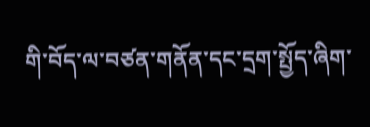གི་བོད་ལ་བཙན་གནོན་དང་དྲག་སྤྱོད་ཞིག་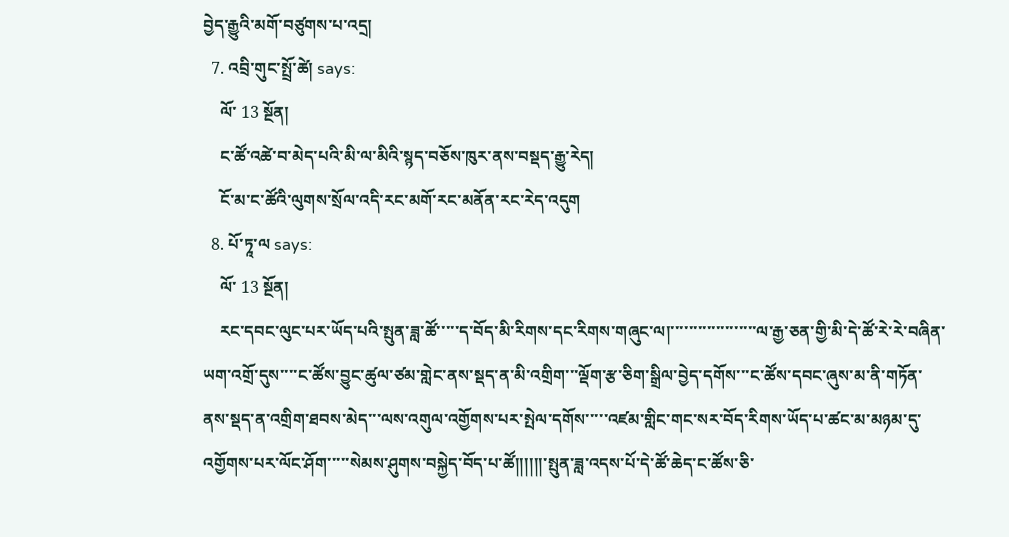བྱེད་རྒྱུའི་མགོ་བཙུགས་པ་འདྲ།
  7. འབྲི་གུང་སྤྲོ་ཚེ། says:
    ལོ་ 13 སྔོན།
    ང་ཚོ་འཚེ་བ་མེད་པའི་མི་ལ་མིའི་སྙད་བཅོས་ཁུར་ནས་བསྡད་རྒྱུ་རེད།
    ངོ་མ་ང་ཚོའི་ལུགས་སྲོལ་འདི་རང་མགོ་རང་མནོན་རང་རེད་འདུག
  8. པོ་ཏཱ་ལ says:
    ལོ་ 13 སྔོན།
    རང་དབང་ལུང་པར་ཡོད་པའི་སྤུན་ཟླ་ཚོ་་་་་ད་བོད་མི་རིགས་དང་རིགས་གཞུང་ལ།་་་་་་་་་་་་་་་་་་་ལ་རྒྱ་ཅན་གྱི་མི་དེ་ཚོ་རེ་རེ་བཞིན་ཡག་འགྲོ་དུས་་་་ང་ཚོས་བྱུང་ཚུལ་ཙམ་གླེང་ནས་སྡད་ན་མི་འགྲིག་་་ལྡོག་རྩ་ཅིག་སྒྲིལ་བྱེད་དགོས་་་ང་ཚོས་དབང་ཞུས་མ་ནི་གཏོན་ནས་སྡད་ན་འགྲིག་ཐབས་མེད་་་ལས་འགུལ་འགྱོགས་པར་སྤེལ་དགོས་་་་་འཛམ་གླིང་གང་སར་བོད་རིགས་ཡོད་པ་ཚང་མ་མཉམ་དུ་འགྱོགས་པར་ལོང་ཤོག་་་་་སེམས་ཤུགས་བསྐྱེད་བོད་པ་ཚོ།།།།།།་སྤུན་ཟླ་འདས་པོ་དེ་ཚོ་ཆེད་ང་ཚོས་ཅི་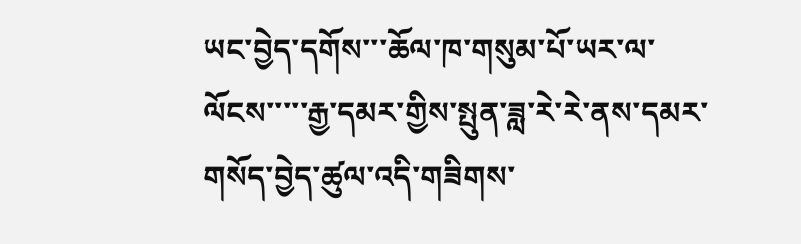ཡང་བྱེད་དགོས་་་ཆོལ་ཁ་གསུམ་པོ་ཡར་ལ་ལོངས་་་་་རྒྱ་དམར་གྱིས་སྤུན་ཟླ་རེ་རེ་ནས་དམར་གསོད་བྱེད་ཚུལ་འདི་གཟིགས་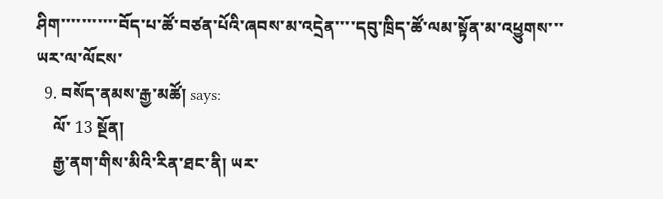ཤིག་་་་་་་་་་་བོད་པ་ཚོ་བཙན་པོའི་ཞབས་མ་འདྲེན་་་་དབུ་ཁྲིད་ཚོ་ལམ་སྟོན་མ་འཕྱུགས་་་ཡར་ལ་ལོངས་
  9. བསོད་ནམས་རྒྱ་མཚོ། says:
    ལོ་ 13 སྔོན།
    རྒྱ་ནག་གིས་མིའི་རིན་ཐང་ནི། ཡར་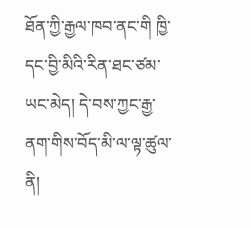ཐོན་ཀྱི་རྒྱལ་ཁབ་ནང་གི ཁྱི་དང་བྱི་མིའི་རིན་ཐང་ཙམ་ཡང་མེད། དེ་བས་ཀྱང་རྒྱ་ནག་གིས་བོད་མི་ལ་ལྟ་ཚུལ་ནི།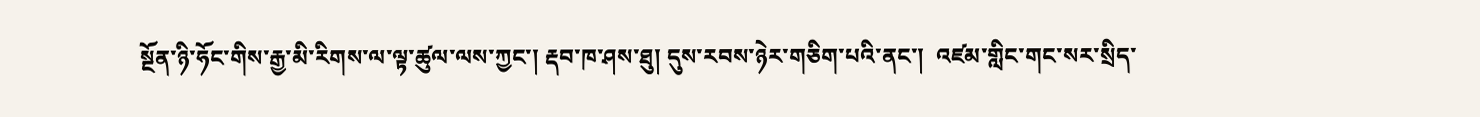སྔོན་ཉི་ཧོང་གིས་རྒྱ་མི་རིགས་ལ་ལྟ་ཚུལ་ལས་ཀྱང་། རྡབ་ཁ་ཤས་ཐུ། དུས་རབས་ཉེར་གཅིག་པའི་ནང་།  འཛམ་གླིང་གང་སར་སྲིད་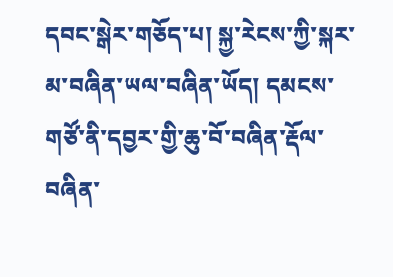དབང་སྒེར་གཅོད་པ། སྐྱ་རེངས་ཀྱི་སྐར་མ་བཞིན་ཡལ་བཞིན་ཡོད། དམངས་གཙོ་ནི་དབྱར་གྱི་ཆུ་བོ་བཞིན་རྡོལ་བཞིན་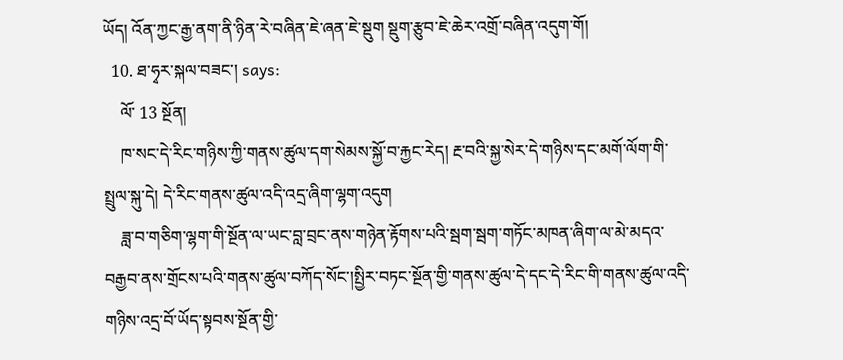ཡོད། འོན་ཀྱང་རྒྱ་ནག་ནི་ཉིན་རེ་བཞིན་ཇེ་ཞན་ཇེ་སྡུག སྡུག་རྩུབ་ཇེ་ཆེར་འགྲོ་བཞིན་འདུག་གོ།
  10. ཐ་ཧྭར་སྐལ་བཟང་། says:
    ལོ་ 13 སྔོན།
    ཁ་སང་དེ་རིང་གཉིས་ཀྱི་གནས་ཚུལ་དག་སེམས་སྐྱོ་བ་རྐྱང་རེད། རྔ་བའི་སྐྱ་སེར་དེ་གཉིས་དང་མགོ་ལོག་གི་སྤྲུལ་སྐུ་དེ། དེ་རིང་གནས་ཚུལ་འདི་འདྲ་ཞིག་ལྷག་འདུག
    ཟླ་བ་གཅིག་ལྷག་གི་སྔོན་ལ་ཡང་བླ་བྲང་ནས་གཉེན་རྟོགས་པའི་སྦག་སྦག་གཏོང་མཁན་ཞིག་ལ་མེ་མདའ་བརྒྱབ་ནས་གྲོངས་པའི་གནས་ཚུལ་བཀོད་སོང་།སྤྱིར་བཏང་སྔོན་གྱི་གནས་ཚུལ་དེ་དང་དེ་རིང་གི་གནས་ཚུལ་འདི་གཉིས་འདྲ་བོ་ཡོད་སྟབས་སྔོན་གྱི་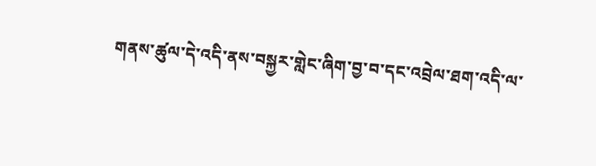གནས་ཚུལ་དེ་འདི་ནས་བསྐྱར་གླེང་ཞིག་བྱ་བ་དང་འབྲེལ་ཐག་འདི་ལ་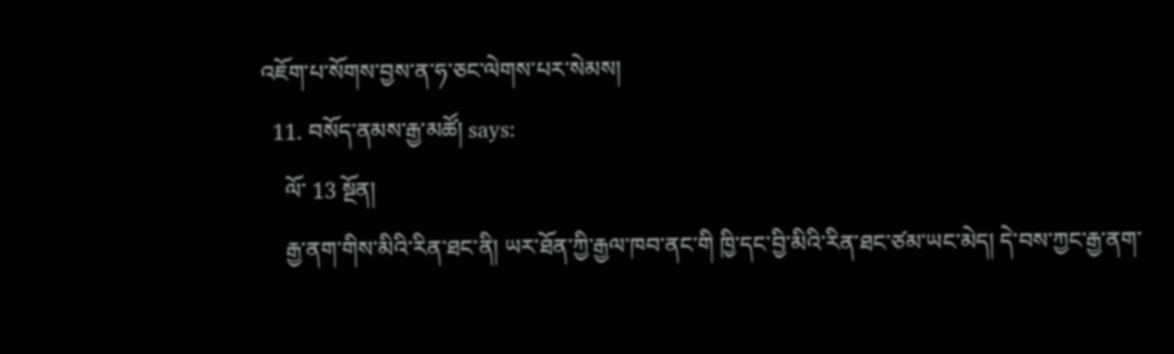འཇོག་པ་སོགས་བྱས་ན་ཧ་ཅང་ལེགས་པར་སེམས།
  11. བསོད་ནམས་རྒྱ་མཚོ། says:
    ལོ་ 13 སྔོན།
    རྒྱ་ནག་གིས་མིའི་རིན་ཐང་ནི། ཡར་ཐོན་ཀྱི་རྒྱལ་ཁབ་ནང་གི ཁྱི་དང་བྱི་མིའི་རིན་ཐང་ཙམ་ཡང་མེད། དེ་བས་ཀྱང་རྒྱ་ནག་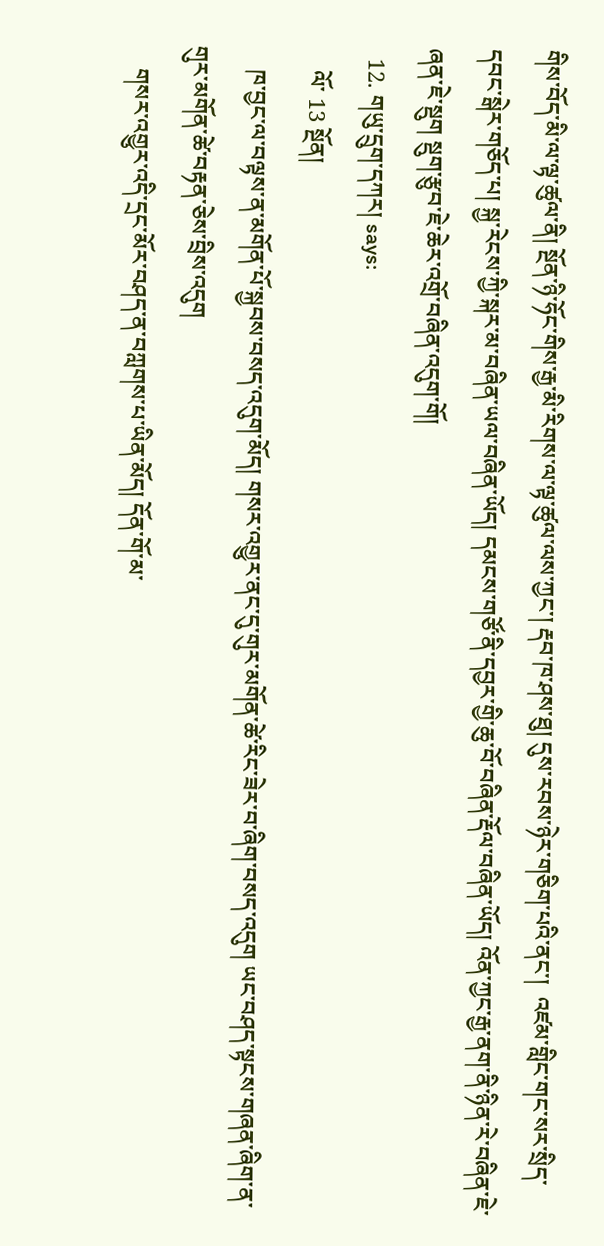གིས་བོད་མི་ལ་ལྟ་ཚུལ་ནི། སྔོན་ཉི་ཧོང་གིས་རྒྱ་མི་རིགས་ལ་ལྟ་ཚུལ་ལས་ཀྱང་། རྡབ་ཁ་ཤས་ཐུ། དུས་རབས་ཉེར་གཅིག་པའི་ནང་།  འཛམ་གླིང་གང་སར་སྲིད་དབང་སྒེར་གཅོད་པ། སྐྱ་རེངས་ཀྱི་སྐར་མ་བཞིན་ཡལ་བཞིན་ཡོད། དམངས་གཙོ་ནི་དབྱར་གྱི་ཆུ་བོ་བཞིན་རྡོལ་བཞིན་ཡོད། འོན་ཀྱང་རྒྱ་ནག་ནི་ཉིན་རེ་བཞིན་ཇེ་ཞན་ཇེ་སྡུག སྡུག་རྩུབ་ཇེ་ཆེར་འགྲོ་བཞིན་འདུག་གོ།
  12. གཡུ་དྲུག་དཀར། says:
    ལོ་ 13 སྔོན།
    ཁ་བྱང་ལ་བལྟས་ན་མགོན་པོ་སྐྱབས་བསད་འདུག་མོད། གསར་འགྱུར་ནང་དུ་གུར་མགོན་ཚེ་རིང་ཟེར་བ་ཞིག་བསད་འདུག ཡང་བཤད་སྟངས་གཞན་ཞིག་ན་གུར་མགོན་ཚེ་བརྟན་ཅེས་བྲིས་འདུག
    གསར་འགྱུར་འདི་དྲང་མོར་བཤད་ན་བཀླགས་པ་ཡིན་མོད། དོན་གོ་མ་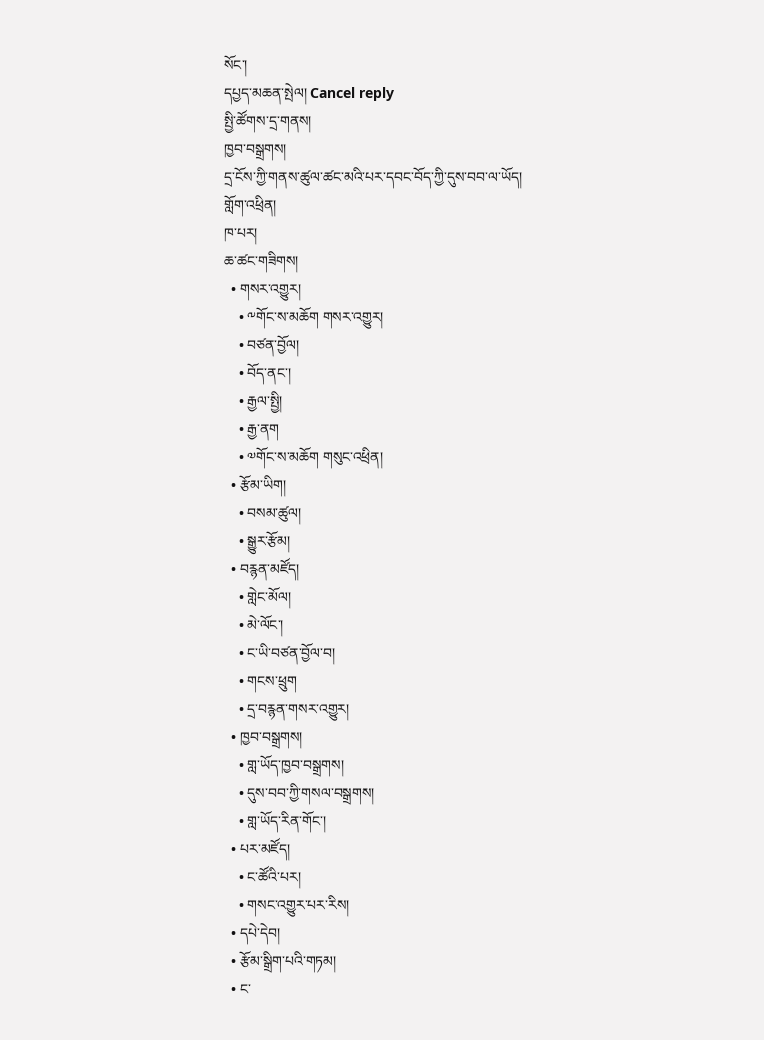སོང་།
དཔྱད་མཆན་སྤེལ། Cancel reply
སྤྱི་ཚོགས་དྲ་གནས།
ཁྱབ་བསྒྲགས།
དྲ་ངོས་ཀྱི་གནས་ཚུལ་ཚང་མའི་པར་དབང་བོད་ཀྱི་དུས་བབ་ལ་ཡོད།
གློག་འཕྲིན།
ཁ་པར།
ཆ་ཚང་གཟིགས།
  • གསར་འགྱུར།
    • ༸གོང་ས་མཆོག གསར་འགྱུར།
    • བཙན་བྱོལ།
    • བོད་ནང་།
    • རྒྱལ་སྤྱི།
    • རྒྱ་ནག
    • ༧གོང་ས་མཆོག གསུང་འཕྲིན།
  • རྩོམ་ཡིག།
    • བསམ་ཚུལ།
    • སྒྱུར་རྩོམ།
  • བརྙན་མཛོད།
    • གླེང་མོལ།
    • མེ་ལོང་།
    • ང་ཡི་བཙན་བྱོལ་བ།
    • གངས་ཕྲུག
    • དྲ་བརྙན་གསར་འགྱུར།
  • ཁྱབ་བསྒྲགས།
    • གླ་ཡོད་ཁྱབ་བསྒྲགས།
    • དུས་བབ་ཀྱི་གསལ་བསྒྲགས།
    • གླ་ཡོད་རིན་གོང་།
  • པར་མཛོད།
    • ང་ཚོའི་པར།
    • གསང་འགྱུར་པར་རིས།
  • དཔེ་དེབ།
  • རྩོམ་སྒྲིག་པའི་གཏམ།
  • ང་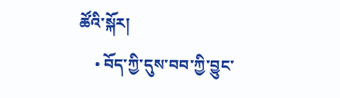ཚོའི་སྐོར།
    • བོད་ཀྱི་དུས་བབ་ཀྱི་བྱུང་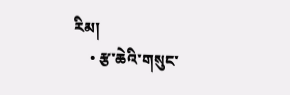རིམ།
    • རྩ་ཆེའི་གསུང་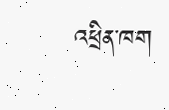འཕྲིན་ཁག